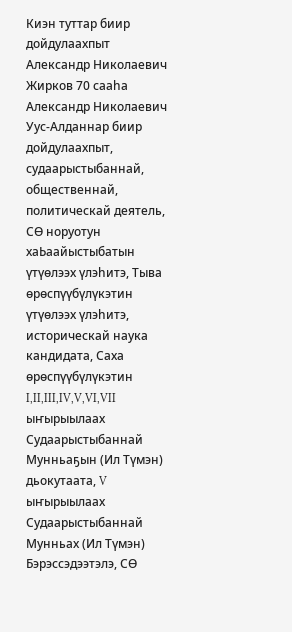Киэн туттар биир дойдулаахпыт
Александр Николаевич Жирков 70 сааһа
Александр Николаевич Уус-Алданнар биир дойдулаахпыт, судаарыстыбаннай, общественнай, политическай деятель, СӨ норуотун хаЬаайыстыбатын үтүөлээх үлэһитэ, Тыва өрөспүүбүлүкэтин үтүөлээх үлэһитэ, историческай наука кандидата, Саха өрөспүүбүлүкэтин I,II,III,IV,V,VI,VII ыҥырыылаах Судаарыстыбаннай Мунньаҕын (Ил Түмэн) дьокутаата, V ыҥырыылаах Судаарыстыбаннай Мунньах (Ил Түмэн) Бэрэссэдээтэлэ, СӨ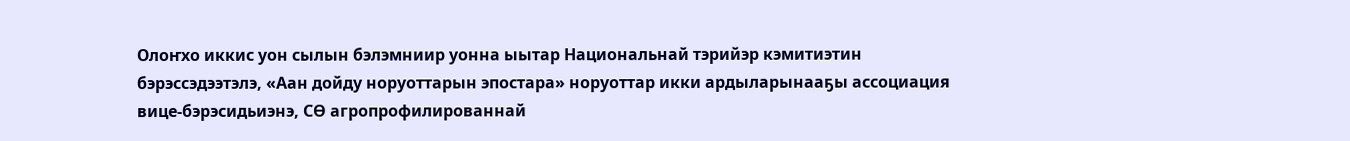Олоҥхо иккис уон сылын бэлэмниир уонна ыытар Национальнай тэрийэр кэмитиэтин бэрэссэдээтэлэ, «Аан дойду норуоттарын эпостара» норуоттар икки ардыларынааҕы ассоциация вице-бэрэсидьиэнэ, СӨ агропрофилированнай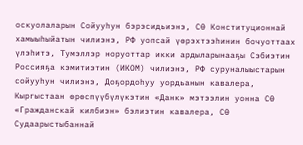оскуолаларын Сойууһун бэрэсидьиэнэ, СӨ Конституционнай хамыыһыйатын чилиэнэ, РФ уопсай үөрэхтээһинин бочуоттаах үлэһитэ, Тумэллэр норуоттар икки ардыларынааҕы Сэбиэтин Россияҕа кэмитиэтин (ИКОМ) чилиэнэ, РФ суруналыыстарын сойууһун чилиэнэ, Доҕордоһуу уордьанын кавалера, Кыргыстаан өрөспүүбүлүкэтин «Данк» мэтээлин уонна СӨ «Гражданскай килбиэн» бэлиэтин кавалера, СӨ Судаарыстыбаннай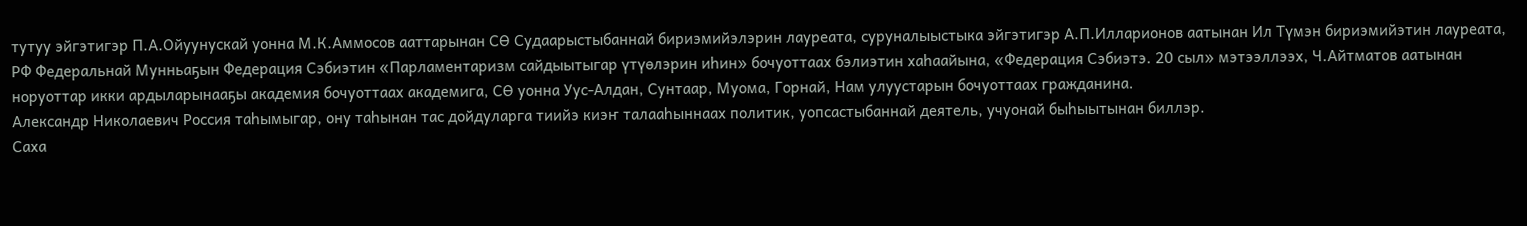тутуу эйгэтигэр П.А.Ойуунускай уонна М.К.Аммосов ааттарынан СӨ Судаарыстыбаннай бириэмийэлэрин лауреата, суруналыыстыка эйгэтигэр А.П.Илларионов аатынан Ил Түмэн бириэмийэтин лауреата, РФ Федеральнай Мунньаҕын Федерация Сэбиэтин «Парламентаризм сайдыытыгар үтүөлэрин иһин» бочуоттаах бэлиэтин хаһаайына, «Федерация Сэбиэтэ. 20 сыл» мэтээллээх, Ч.Айтматов аатынан норуоттар икки ардыларынааҕы академия бочуоттаах академига, СӨ уонна Уус-Алдан, Сунтаар, Муома, Горнай, Нам улуустарын бочуоттаах гражданина.
Александр Николаевич Россия таһымыгар, ону таһынан тас дойдуларга тиийэ киэҥ талааһыннаах политик, уопсастыбаннай деятель, учуонай быһыытынан биллэр.
Саха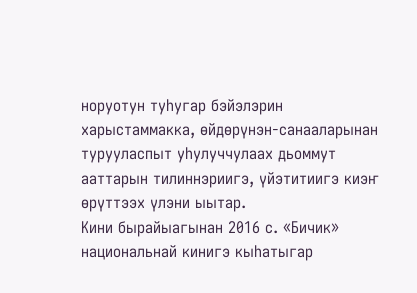норуотун туһугар бэйэлэрин харыстаммакка, өйдөрүнэн-санааларынан турууласпыт уһулуччулаах дьоммут ааттарын тилиннэриигэ, үйэтитиигэ киэҥ өрүттээх үлэни ыытар.
Кини бырайыагынан 2016 c. «Бичик» национальнай кинигэ кыһатыгар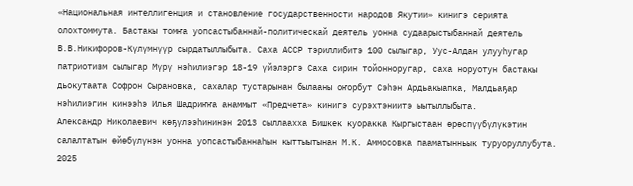«Национальная интеллигенция и становление государственности народов Якутии» кинигэ серията олохтоммута. Бастакы томҥа уопсастыбаннай-политическай деятель уонна судаарыстыбаннай деятель В.В.Никифоров-Күлүмнүүр сырдатыллыбыта. Саха АССР тэриллибитэ 100 сылыгар, Уус-Алдан улууһугар патриотизм сылыгар Мүрү нэһилиэгэр 18-19 үйэлэргэ Саха сирин тойонноругар, саха норуотун бастакы дьокутаата Софрон Сырановка, сахалар тустарынан былааны оҥорбут Сэһэн Ардьакыапка, Малдьаҕар нэһилиэгин кинээһэ Илья Шадриҥҥа анаммыт «Предчета» кинигэ сурэхтэниитэ ыытыллыбыта.
Александр Николаевич көҕүлээһининэн 2013 сыллаахха Бишкек куоракка Кыргыстаан өрөспүүбүлүкэтин салалтатын өйөбүлүнэн уонна уопсастыбаннаһын кыттыытынан М.К. Аммосовка пааматынньык туруоруллубута. 2025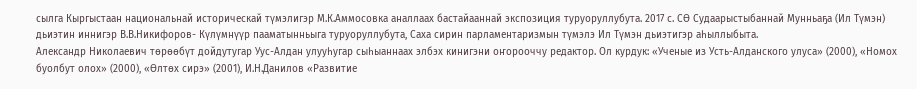сылга Кыргыстаан национальнай историческай түмэлигэр М.К.Аммосовка аналлаах бастайааннай экспозиция туруоруллубута. 2017 с. СӨ Судаарыстыбаннай Мунньаҕа (Ил Түмэн) дьиэтин иннигэр В.В.Никифоров- Күлүмнүүр пааматынньыга туруоруллубута, Саха сирин парламентаризмын түмэлэ Ил Түмэн дьиэтигэр аһыллыбыта.
Александр Николаевич төрөөбүт дойдутугар Уус-Алдан улууһугар сыһыаннаах элбэх кинигэни оҥорооччу редактор. Ол курдук: «Ученые из Усть-Алданского улуса» (2000), «Номох буолбут олох» (2000), «Өлтөх сирэ» (2001), И.Н.Данилов «Развитие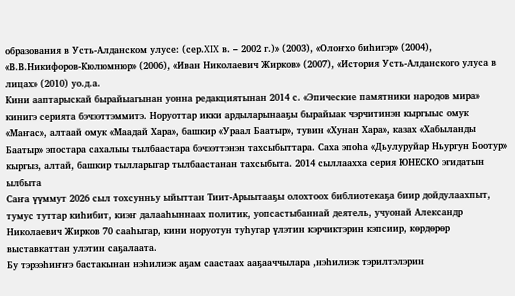образования в Усть-Алданском улусе: (сер.XIX в. – 2002 г.)» (2003), «Олоҥхо биһигэр» (2004), «В.В.Никифоров-Кюлюмнюр» (2006), «Иван Николаевич Жирков» (2007), «История Усть-Алданского улуса в лицах» (2010) уо.д.а.
Кини ааптарыскай бырайыагынан уонна редакциятынан 2014 с. «Эпические памятники народов мира» кинигэ серията бэчээттэммитэ. Норуоттар икки ардыларынааҕы бырайыак чэрчитинэн кыргыыс омук «Маҥас», алтаай омук «Маадай Хара», башкир «Ураал Баатыр», тувин «Хунан Хара», казах «Хабыланды Баатыр» эпостара сахалыы тылбаастара бэчээттэнэн тахсыбыттара. Саха эпоһа «Дьулуруйар Ньургун Боотур» кыргыз, алтай, башкир тылларыгар тылбаастанан тахсыбыта. 2014 cыллаахха серия ЮНЕСКО эгидатын ылбыта
Саҥа үүммут 2026 сыл тохсунньу ыйыттан Тиит-Арыытааҕы олохтоох библиотекаҕа биир дойдулаахпыт, тумус туттар киһибит, киэҥ далааһыннаах политик, уопсастыбаннай деятель, учуонай Александр Николаевич Жирков 70 сааһыгар, кини норуотун туһугар үлэтин кэрчиктэрин кэпсиир, көрдөрөр выставкаттан улэтин саҕалаата.
Бу тэрээһиҥҥэ бастакынан нэһилиэк аҕам саастаах ааҕааччылара ,нэһилиэк тэрилтэлэрин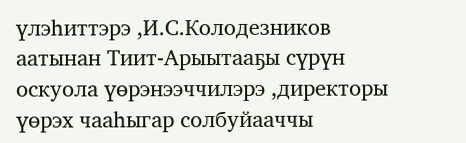үлэһиттэрэ ,И.С.Колодезников аатынан Тиит-Арыытааҕы сүрүн оскуола үөрэнээччилэрэ ,директоры үөрэх чааһыгар солбуйааччы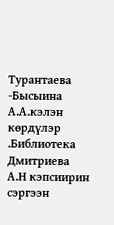Турантаева -Бысыина А.А.кэлэн көрдүлэр .Библиотека Дмитриева А.Н кэпсиирин сэргээн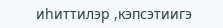иһиттилэр ,кэпсэтиигэ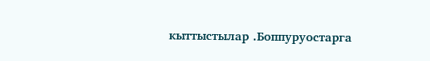кыттыстылар .Боппуруостарга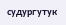судургутук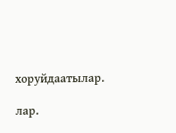хоруйдаатылар.

лар.